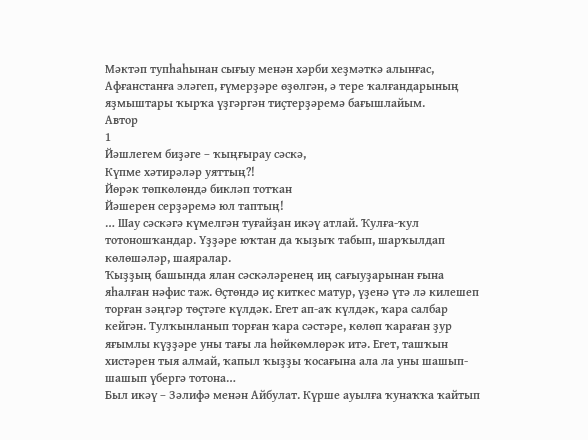Мәктәп тупһаһынан сығыу менән хәрби хеҙмәткә алынғас, Афғанстанға эләгеп, ғүмерҙәре өҙөлгән, ә тере ҡалғандарының яҙмыштары ҡырҡа үҙгәргән тиҫтерҙәремә бағышлайым.
Автор
1
Йәшлегем биҙәге – ҡыңғырау сәскә,
Күпме хәтирәләр уяттың?!
Йөрәк төпкөлөндә бикләп тотҡан
Йәшерен серҙәремә юл таптың!
… Шау сәскәгә күмелгән туғайҙан икәү атлай. Ҡулға-ҡул тотоношҡандар. Үҙҙәре юҡтан да ҡыҙыҡ табып, шарҡылдап көлөшәләр, шаяралар.
Ҡыҙҙың башында ялан сәскәләренең иң сағыуҙарынан ғына яһалған нәфис таж. Өҫтөндә иҫ киткес матур, үҙенә үтә лә килешеп торған зәңгәр төҫтәге күлдәк. Егет ап-аҡ күлдәк, ҡара салбар кейгән. Тулҡынланып торған ҡара сәстәре, көлөп ҡараған ҙур яғымлы күҙҙәре уны тағы ла һөйкөмлөрәк итә. Егет, ташҡын хистәрен тыя алмай, ҡапыл ҡыҙҙы ҡосағына ала ла уны шашып-шашып үбергә тотона…
Был икәү – Зәлифә менән Айбулат. Күрше ауылға ҡунаҡҡа ҡайтып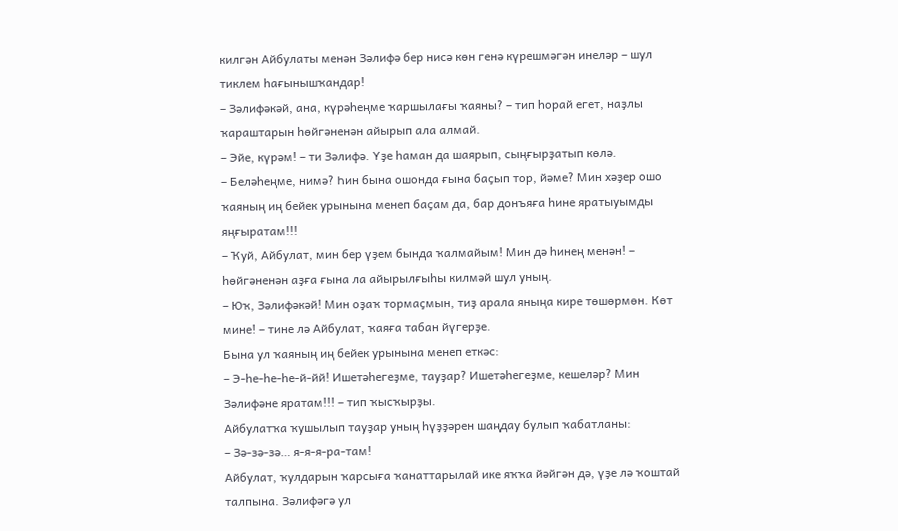килгән Айбулаты менән Зәлифә бер нисә көн генә күрешмәгән инеләр – шул тиклем һағынышҡандар!
– Зәлифәкәй, ана, күрәһеңме ҡаршылағы ҡаяны? – тип һорай егет, наҙлы ҡараштарын һөйгәненән айырып ала алмай.
– Эйе, күрәм! – ти Зәлифә. Үҙе һаман да шаярып, сыңғырҙатып көлә.
– Беләһеңме, нимә? Һин бына ошонда ғына баҫып тор, йәме? Мин хәҙер ошо ҡаяның иң бейек урынына менеп баҫам да, бар донъяға һине яратыуымды яңғыратам!!!
– Ҡуй, Айбулат, мин бер үҙем бында ҡалмайым! Мин дә һинең менән! – һөйгәненән аҙға ғына ла айырылғыһы килмәй шул уның.
– Юҡ, Зәлифәкәй! Мин оҙаҡ тормаҫмын, тиҙ арала яныңа кире төшөрмөн. Көт мине! – тине лә Айбулат, ҡаяға табан йүгерҙе.
Бына ул ҡаяның иң бейек урынына менеп еткәс:
– Э-һе-һе-һе-й-йй! Ишетәһегеҙме, тауҙар? Ишетәһегеҙме, кешеләр? Мин Зәлифәне яратам!!! – тип ҡысҡырҙы.
Айбулатҡа ҡушылып тауҙар уның һүҙҙәрен шаңдау булып ҡабатланы:
– Зә-зә-зә… я-я-я-ра-там!
Айбулат, ҡулдарын ҡарсыға ҡанаттарылай ике яҡҡа йәйгән дә, үҙе лә ҡоштай талпына. Зәлифәгә ул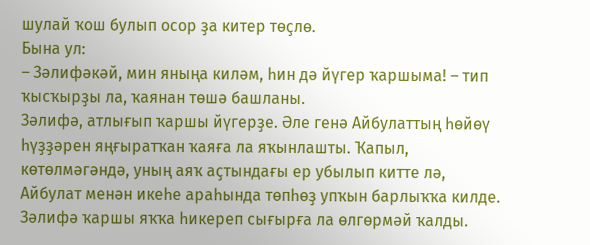шулай ҡош булып осор ҙа китер төҫлө.
Бына ул:
– Зәлифәкәй, мин яныңа киләм, һин дә йүгер ҡаршыма! – тип ҡысҡырҙы ла, ҡаянан төшә башланы.
Зәлифә, атлығып ҡаршы йүгерҙе. Әле генә Айбулаттың һөйөү һүҙҙәрен яңғыратҡан ҡаяға ла яҡынлашты. Ҡапыл, көтөлмәгәндә, уның аяҡ аҫтындағы ер убылып китте лә, Айбулат менән икеһе араһында төпһөҙ упҡын барлыҡҡа килде. Зәлифә ҡаршы яҡҡа һикереп сығырға ла өлгөрмәй ҡалды.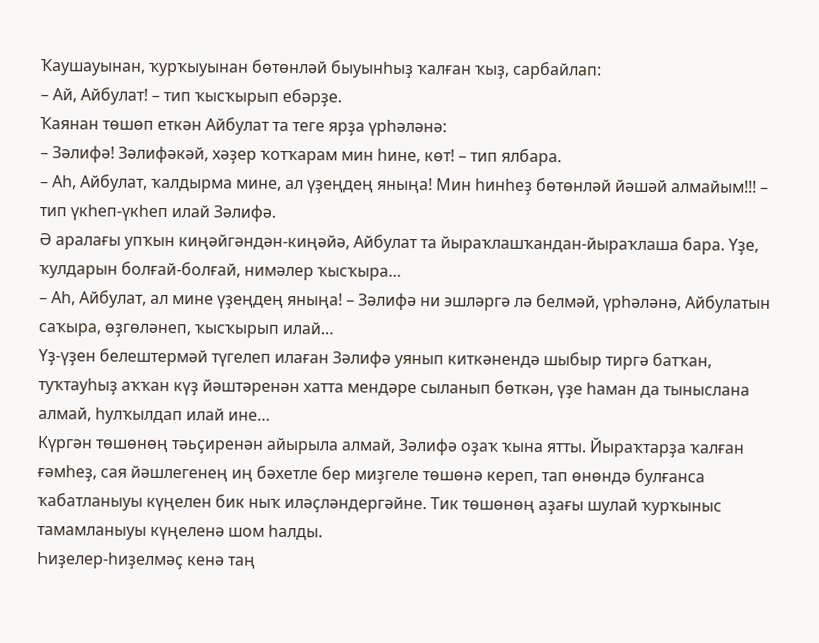Ҡаушауынан, ҡурҡыуынан бөтөнләй быуынһыҙ ҡалған ҡыҙ, сарбайлап:
– Ай, Айбулат! – тип ҡысҡырып ебәрҙе.
Ҡаянан төшөп еткән Айбулат та теге ярҙа үрһәләнә:
– Зәлифә! Зәлифәкәй, хәҙер ҡотҡарам мин һине, көт! – тип ялбара.
– Аһ, Айбулат, ҡалдырма мине, ал үҙеңдең яныңа! Мин һинһеҙ бөтөнләй йәшәй алмайым!!! – тип үкһеп-үкһеп илай Зәлифә.
Ә аралағы упҡын киңәйгәндән-киңәйә, Айбулат та йыраҡлашҡандан-йыраҡлаша бара. Үҙе, ҡулдарын болғай-болғай, нимәлер ҡысҡыра…
– Аһ, Айбулат, ал мине үҙеңдең яныңа! – Зәлифә ни эшләргә лә белмәй, үрһәләнә, Айбулатын саҡыра, өҙгөләнеп, ҡысҡырып илай…
Үҙ-үҙен белештермәй түгелеп илаған Зәлифә уянып киткәнендә шыбыр тиргә батҡан, туҡтауһыҙ аҡҡан күҙ йәштәренән хатта мендәре сыланып бөткән, үҙе һаман да тыныслана алмай, һулҡылдап илай ине…
Күргән төшөнөң тәьҫиренән айырыла алмай, Зәлифә оҙаҡ ҡына ятты. Йыраҡтарҙа ҡалған ғәмһеҙ, сая йәшлегенең иң бәхетле бер миҙгеле төшөнә кереп, тап өнөндә булғанса ҡабатланыуы күңелен бик ныҡ иләҫләндергәйне. Тик төшөнөң аҙағы шулай ҡурҡыныс тамамланыуы күңеленә шом һалды.
Һиҙелер-һиҙелмәҫ кенә таң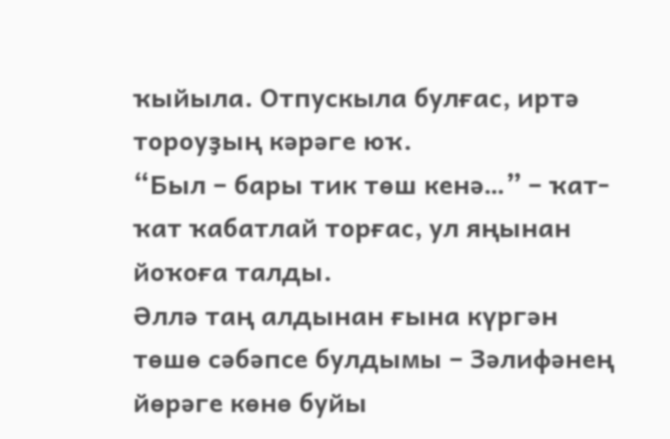ҡыйыла. Отпускыла булғас, иртә тороуҙың кәрәге юҡ.
“Был – бары тик төш кенә…” – ҡат-ҡат ҡабатлай торғас, ул яңынан йоҡоға талды.
Әллә таң алдынан ғына күргән төшө сәбәпсе булдымы – Зәлифәнең йөрәге көнө буйы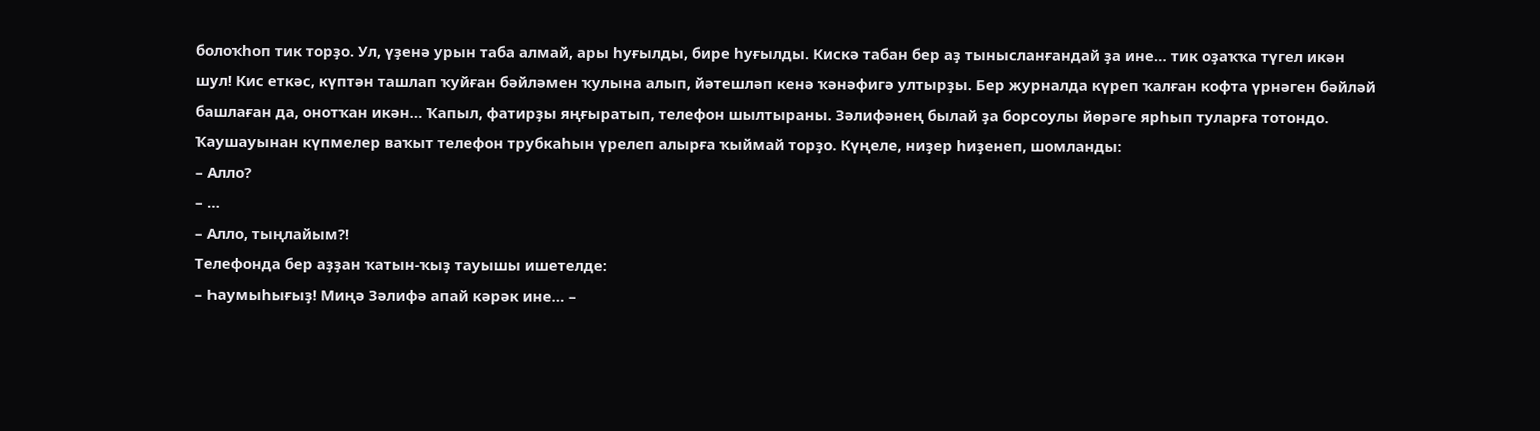болоҡһоп тик торҙо. Ул, үҙенә урын таба алмай, ары һуғылды, бире һуғылды. Кискә табан бер аҙ тынысланғандай ҙа ине… тик оҙаҡҡа түгел икән шул! Кис еткәс, күптән ташлап ҡуйған бәйләмен ҡулына алып, йәтешләп кенә ҡәнәфигә ултырҙы. Бер журналда күреп ҡалған кофта үрнәген бәйләй башлаған да, онотҡан икән… Ҡапыл, фатирҙы яңғыратып, телефон шылтыраны. Зәлифәнең былай ҙа борсоулы йөрәге ярһып туларға тотондо. Ҡаушауынан күпмелер ваҡыт телефон трубкаһын үрелеп алырға ҡыймай торҙо. Күңеле, ниҙер һиҙенеп, шомланды:
– Алло?
– …
– Алло, тыңлайым?!
Телефонда бер аҙҙан ҡатын-ҡыҙ тауышы ишетелде:
– Һаумыһығыҙ! Миңә Зәлифә апай кәрәк ине… –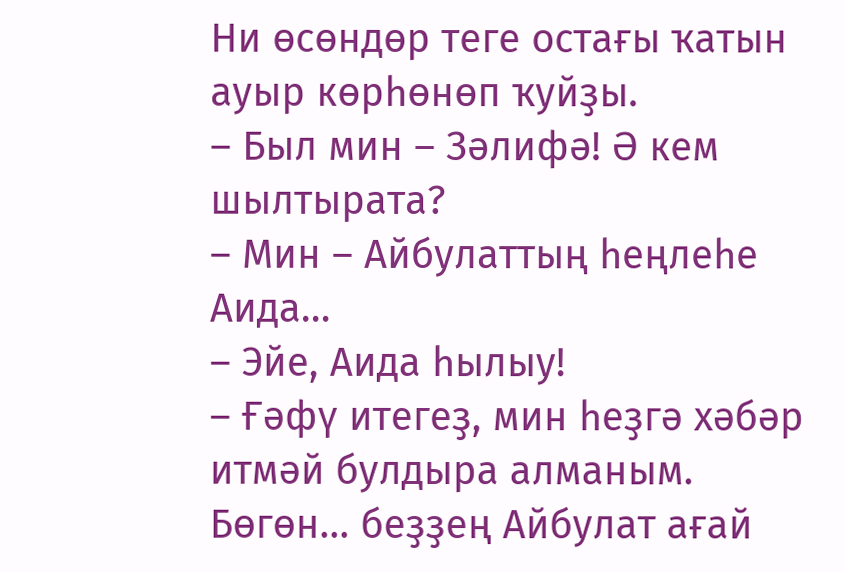Ни өсөндөр теге остағы ҡатын ауыр көрһөнөп ҡуйҙы.
– Был мин – Зәлифә! Ә кем шылтырата?
– Мин – Айбулаттың һеңлеһе Аида…
– Эйе, Аида һылыу!
– Ғәфү итегеҙ, мин һеҙгә хәбәр итмәй булдыра алманым. Бөгөн… беҙҙең Айбулат ағай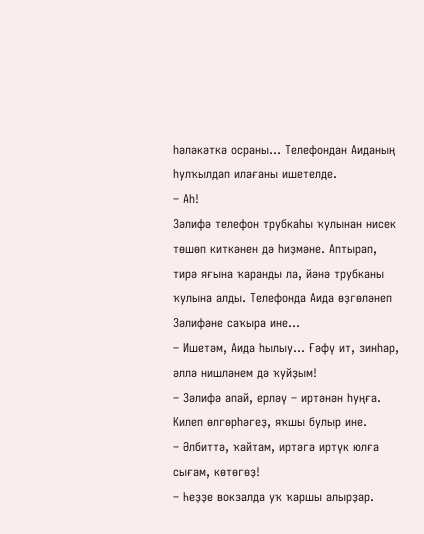һәләкәткә осраны… Телефондан Аиданың һулҡылдап илағаны ишетелде.
– Аһ!
Зәлифә телефон трубкаһы ҡулынан нисек төшөп киткәнен дә һиҙмәне. Аптырап, тирә яғына ҡаранды ла, йәнә трубканы ҡулына алды. Телефонда Аида өҙгөләнеп Зәлифәне саҡыра ине…
– Ишетәм, Аида һылыу… Ғәфү ит, зинһар, әллә нишләнем дә ҡуйҙым!
– Зәлифә апай, ерләү – иртәнән һуңға. Килеп өлгөрһәгеҙ, яҡшы булыр ине.
– Әлбиттә, ҡайтам, иртәгә иртүк юлға сығам, көтөгөҙ!
– Һеҙҙе вокзалда уҡ ҡаршы алырҙар.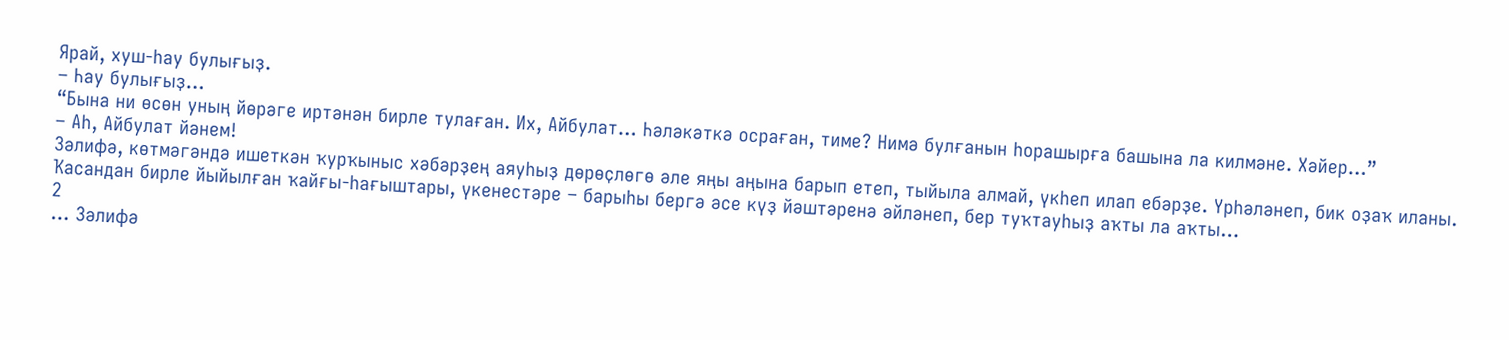Ярай, хуш-һау булығыҙ.
– Һау булығыҙ…
“Бына ни өсөн уның йөрәге иртәнән бирле тулаған. Их, Айбулат… Һәләкәткә осраған, тиме? Нимә булғанын һорашырға башына ла килмәне. Хәйер…”
– Аһ, Айбулат йәнем!
Зәлифә, көтмәгәндә ишеткән ҡурҡыныс хәбәрҙең аяуһыҙ дөрөҫлөгө әле яңы аңына барып етеп, тыйыла алмай, үкһеп илап ебәрҙе. Үрһәләнеп, бик оҙаҡ иланы. Ҡасандан бирле йыйылған ҡайғы-һағыштары, үкенестәре – барыһы бергә әсе күҙ йәштәренә әйләнеп, бер туҡтауһыҙ аҡты ла аҡты…
2
… Зәлифә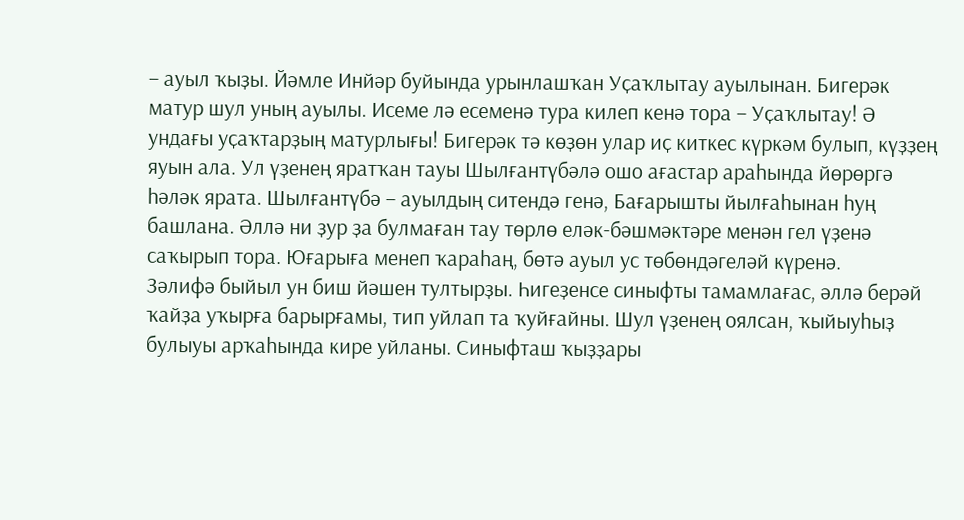– ауыл ҡыҙы. Йәмле Инйәр буйында урынлашҡан Уҫаҡлытау ауылынан. Бигерәк матур шул уның ауылы. Исеме лә есеменә тура килеп кенә тора – Уҫаҡлытау! Ә ундағы уҫаҡтарҙың матурлығы! Бигерәк тә көҙөн улар иҫ киткес күркәм булып, күҙҙең яуын ала. Ул үҙенең яратҡан тауы Шылғантүбәлә ошо ағастар араһында йөрөргә һәләк ярата. Шылғантүбә – ауылдың ситендә генә, Бағарышты йылғаһынан һуң башлана. Әллә ни ҙур ҙа булмаған тау төрлө еләк-бәшмәктәре менән гел үҙенә саҡырып тора. Юғарыға менеп ҡараһаң, бөтә ауыл ус төбөндәгеләй күренә.
Зәлифә быйыл ун биш йәшен тултырҙы. Һигеҙенсе синыфты тамамлағас, әллә берәй ҡайҙа уҡырға барырғамы, тип уйлап та ҡуйғайны. Шул үҙенең оялсан, ҡыйыуһыҙ булыуы арҡаһында кире уйланы. Синыфташ ҡыҙҙары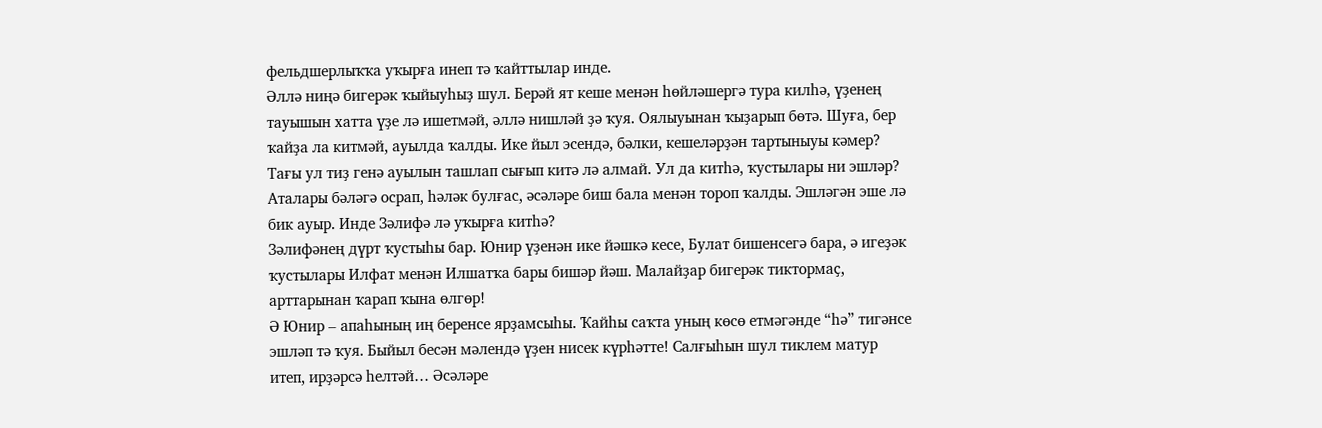фельдшерлыҡҡа уҡырға инеп тә ҡайттылар инде.
Әллә ниңә бигерәк ҡыйыуһыҙ шул. Берәй ят кеше менән һөйләшергә тура килһә, үҙенең тауышын хатта үҙе лә ишетмәй, әллә нишләй ҙә ҡуя. Оялыуынан ҡыҙарып бөтә. Шуға, бер ҡайҙа ла китмәй, ауылда ҡалды. Ике йыл эсендә, бәлки, кешеләрҙән тартыныуы кәмер?
Тағы ул тиҙ генә ауылын ташлап сығып китә лә алмай. Ул да китһә, ҡустылары ни эшләр?
Аталары бәләгә осрап, һәләк булғас, әсәләре биш бала менән тороп ҡалды. Эшләгән эше лә бик ауыр. Инде Зәлифә лә уҡырға китһә?
Зәлифәнең дүрт ҡустыһы бар. Юнир үҙенән ике йәшкә кесе, Булат бишенсегә бара, ә игеҙәк ҡустылары Илфат менән Илшатҡа бары бишәр йәш. Малайҙар бигерәк тиктормаҫ, арттарынан ҡарап ҡына өлгөр!
Ә Юнир – апаһының иң беренсе ярҙамсыһы. Ҡайһы саҡта уның көсө етмәгәнде “һә” тигәнсе эшләп тә ҡуя. Быйыл бесән мәлендә үҙен нисек күрһәтте! Салғыһын шул тиклем матур итеп, ирҙәрсә һелтәй… Әсәләре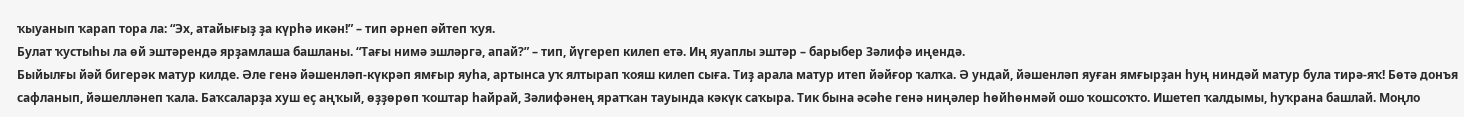ҡыуанып ҡарап тора ла: “Эх, атайығыҙ ҙа күрһә икән!” – тип әрнеп әйтеп ҡуя.
Булат ҡустыһы ла өй эштәрендә ярҙамлаша башланы. “Тағы нимә эшләргә, апай?” – тип, йүгереп килеп етә. Иң яуаплы эштәр – барыбер Зәлифә иңендә.
Быйылғы йәй бигерәк матур килде. Әле генә йәшенләп-күкрәп ямғыр яуһа, артынса уҡ ялтырап ҡояш килеп сыға. Тиҙ арала матур итеп йәйғор ҡалҡа. Ә ундай, йәшенләп яуған ямғырҙан һуң ниндәй матур була тирә-яҡ! Бөтә донъя сафланып, йәшелләнеп ҡала. Баҡсаларҙа хуш еҫ аңҡый, өҙҙөрөп ҡоштар һайрай, Зәлифәнең яратҡан тауында кәкүк саҡыра. Тик бына әсәһе генә ниңәлер һөйһөнмәй ошо ҡошсоҡто. Ишетеп ҡалдымы, һуҡрана башлай. Моңло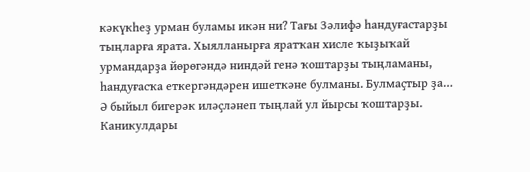кәкүкһеҙ урман буламы икән ни? Тағы Зәлифә һандуғастарҙы тыңларға ярата. Хыялланырға яратҡан хисле ҡыҙыҡай урмандарҙа йөрөгәндә ниндәй генә ҡоштарҙы тыңламаны, һандуғасҡа еткергәндәрен ишеткәне булманы. Булмаҫтыр ҙа…
Ә быйыл бигерәк иләҫләнеп тыңлай ул йырсы ҡоштарҙы. Каникулдары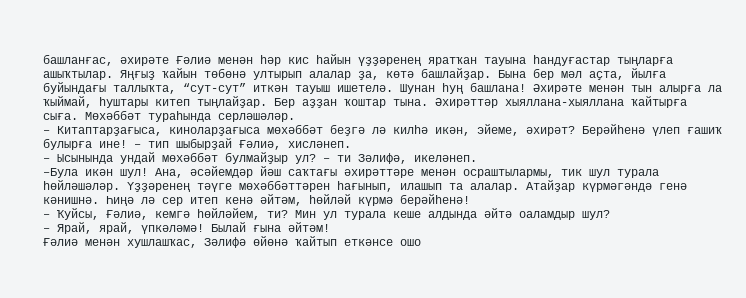башланғас, әхирәте Ғәлиә менән һәр кис һайын үҙҙәренең яратҡан тауына һандуғастар тыңларға ашыҡтылар. Яңғыҙ ҡайын төбөнә ултырып алалар ҙа, көтә башлайҙар. Бына бер мәл аҫта, йылға буйындағы таллыҡта, “сут-сут” иткән тауыш ишетелә. Шунан һуң башлана! Әхирәте менән тын алырға ла ҡыймай, һуштары китеп тыңлайҙар. Бер аҙҙан ҡоштар тына. Әхирәттәр хыяллана-хыяллана ҡайтырға сыға. Мөхәббәт тураһында серләшәләр.
– Китаптарҙағыса, киноларҙағыса мөхәббәт беҙгә лә килһә икән, эйеме, әхирәт? Берәйһенә үлеп ғашиҡ булырға ине! – тип шыбырҙай Ғәлиә, хисләнеп.
– Ысынында ундай мөхәббәт булмайҙыр ул? – ти Зәлифә, икеләнеп.
–Була икән шул! Ана, әсәйемдәр йәш саҡтағы әхирәттәре менән осраштылармы, тик шул турала һөйләшәләр. Үҙҙәренең тәүге мөхәббәттәрен һағынып, илашып та алалар. Атайҙар күрмәгәндә генә кәнишнә. Һиңә лә сер итеп кенә әйтәм, һөйләй күрмә берәйһенә!
– Ҡуйсы, Ғәлиә, кемгә һөйләйем, ти? Мин ул турала кеше алдында әйтә оаламдыр шул?
– Ярай, ярай, үпкәләмә! Былай ғына әйтәм!
Ғәлиә менән хушлашҡас, Зәлифә өйөнә ҡайтып еткәнсе ошо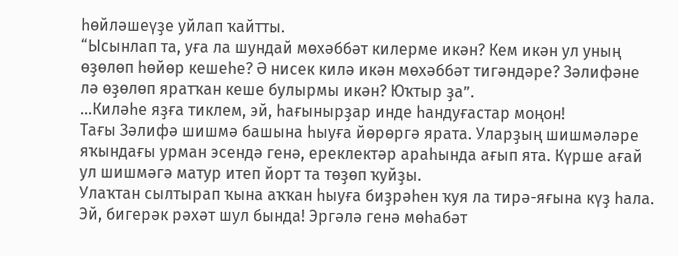һөйләшеүҙе уйлап ҡайтты.
“Ысынлап та, уға ла шундай мөхәббәт килерме икән? Кем икән ул уның өҙөлөп һөйөр кешеһе? Ә нисек килә икән мөхәббәт тигәндәре? Зәлифәне лә өҙөлөп яратҡан кеше булырмы икән? Юҡтыр ҙа”.
…Киләһе яҙға тиклем, эй, һағынырҙар инде һандуғастар моңон!
Тағы Зәлифә шишмә башына һыуға йөрөргә ярата. Уларҙың шишмәләре яҡындағы урман эсендә генә, ереклектәр араһында ағып ята. Күрше ағай ул шишмәгә матур итеп йорт та төҙөп ҡуйҙы.
Улаҡтан сылтырап ҡына аҡҡан һыуға биҙрәһен ҡуя ла тирә-яғына күҙ һала. Эй, бигерәк рәхәт шул бында! Эргәлә генә мөһабәт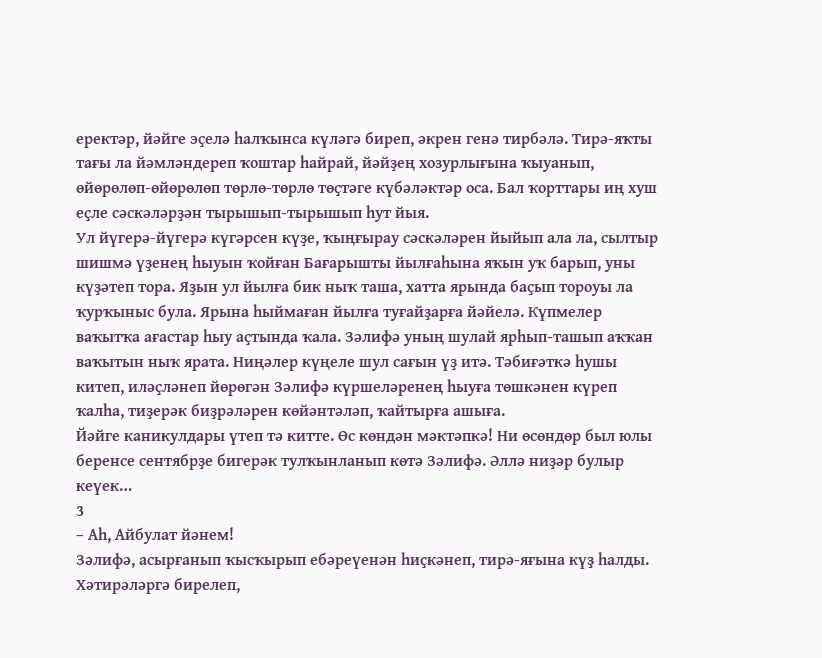еректәр, йәйге эҫелә һалҡынса күләгә биреп, әкрен генә тирбәлә. Тирә-яҡты тағы ла йәмләндереп ҡоштар һайрай, йәйҙең хозурлығына ҡыуанып, өйөрөлөп-өйөрөлөп төрлө-төрлө төҫтәге күбәләктәр оса. Бал ҡорттары иң хуш еҫле сәскәләрҙән тырышып-тырышып һут йыя.
Ул йүгерә-йүгерә күгәрсен күҙе, ҡыңғырау сәскәләрен йыйып ала ла, сылтыр шишмә үҙенең һыуын ҡойған Бағарышты йылғаһына яҡын уҡ барып, уны күҙәтеп тора. Яҙын ул йылға бик ныҡ таша, хатта ярында баҫып тороуы ла ҡурҡыныс була. Ярына һыймаған йылға туғайҙарға йәйелә. Күпмелер ваҡытҡа ағастар һыу аҫтында ҡала. Зәлифә уның шулай ярһып-ташып аҡҡан ваҡытын ныҡ ярата. Ниңәлер күңеле шул сағын үҙ итә. Тәбиғәткә һушы китеп, иләҫләнеп йөрөгән Зәлифә күршеләренең һыуға төшкәнен күреп ҡалһа, тиҙерәк биҙрәләрен көйәнтәләп, ҡайтырға ашыға.
Йәйге каникулдары үтеп тә китте. Өс көндән мәктәпкә! Ни өсөндөр был юлы беренсе сентябрҙе бигерәк тулҡынланып көтә Зәлифә. Әллә ниҙәр булыр кеүек…
3
– Аһ, Айбулат йәнем!
Зәлифә, асырғанып ҡысҡырып ебәреүенән һиҫкәнеп, тирә-яғына күҙ һалды. Хәтирәләргә бирелеп,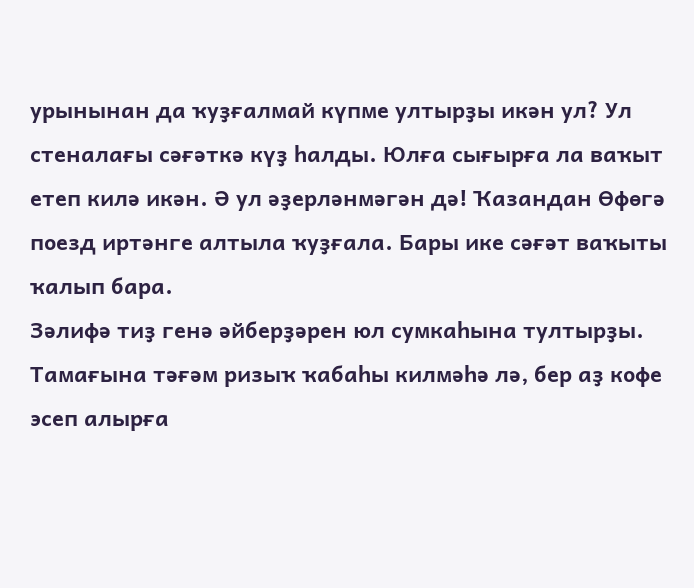урынынан да ҡуҙғалмай күпме ултырҙы икән ул? Ул стеналағы сәғәткә күҙ һалды. Юлға сығырға ла ваҡыт етеп килә икән. Ә ул әҙерләнмәгән дә! Ҡазандан Өфөгә поезд иртәнге алтыла ҡуҙғала. Бары ике сәғәт ваҡыты ҡалып бара.
Зәлифә тиҙ генә әйберҙәрен юл сумкаһына тултырҙы. Тамағына тәғәм ризыҡ ҡабаһы килмәһә лә, бер аҙ кофе эсеп алырға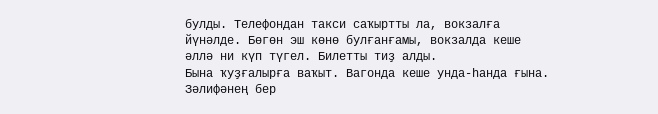булды. Телефондан такси саҡыртты ла, вокзалға йүнәлде. Бөгөн эш көнө булғанғамы, вокзалда кеше әллә ни күп түгел. Билетты тиҙ алды.
Бына ҡуҙғалырға ваҡыт. Вагонда кеше унда-һанда ғына. Зәлифәнең бер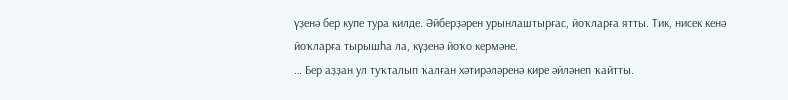үҙенә бер купе тура килде. Әйберҙәрен урынлаштырғас, йоҡларға ятты. Тик, нисек кенә йоҡларға тырышһа ла, күҙенә йоҡо кермәне.
… Бер аҙҙан ул туҡталып ҡалған хәтирәләренә кире әйләнеп ҡайтты.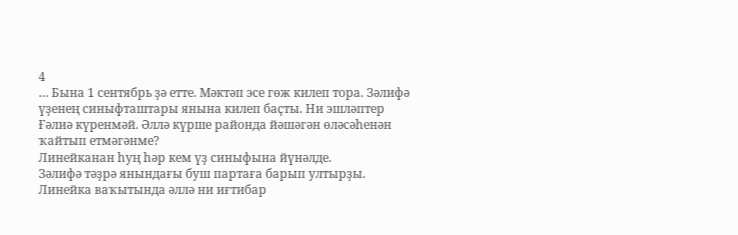4
… Бына 1 сентябрь ҙә етте. Мәктәп эсе гөж килеп тора. Зәлифә үҙенең синыфташтары янына килеп баҫты. Ни эшләптер Ғәлиә күренмәй. Әллә күрше районда йәшәгән өләсәһенән ҡайтып етмәгәнме?
Линейканан һуң һәр кем үҙ синыфына йүнәлде.
Зәлифә тәҙрә янындағы буш партаға барып ултырҙы. Линейка ваҡытында әллә ни иғтибар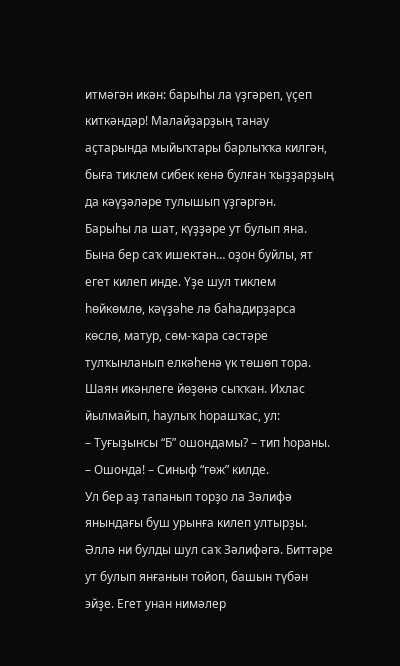итмәгән икән: барыһы ла үҙгәреп, үҫеп киткәндәр! Малайҙарҙың танау аҫтарында мыйыҡтары барлыҡҡа килгән, быға тиклем сибек кенә булған ҡыҙҙарҙың да кәүҙәләре тулышып үҙгәргән.
Барыһы ла шат, күҙҙәре ут булып яна. Бына бер саҡ ишектән… оҙон буйлы, ят егет килеп инде. Үҙе шул тиклем һөйкөмлө, кәүҙәһе лә баһадирҙарса көслө, матур, сөм-ҡара сәстәре тулҡынланып елкәһенә үк төшөп тора. Шаян икәнлеге йөҙөнә сыҡҡан. Ихлас йылмайып, һаулыҡ һорашҡас, ул:
– Туғыҙынсы “Б” ошондамы? – тип һораны.
– Ошонда! – Синыф “гөж” килде.
Ул бер аҙ тапанып торҙо ла Зәлифә янындағы буш урынға килеп ултырҙы. Әллә ни булды шул саҡ Зәлифәгә. Биттәре ут булып янғанын тойоп, башын түбән эйҙе. Егет унан нимәлер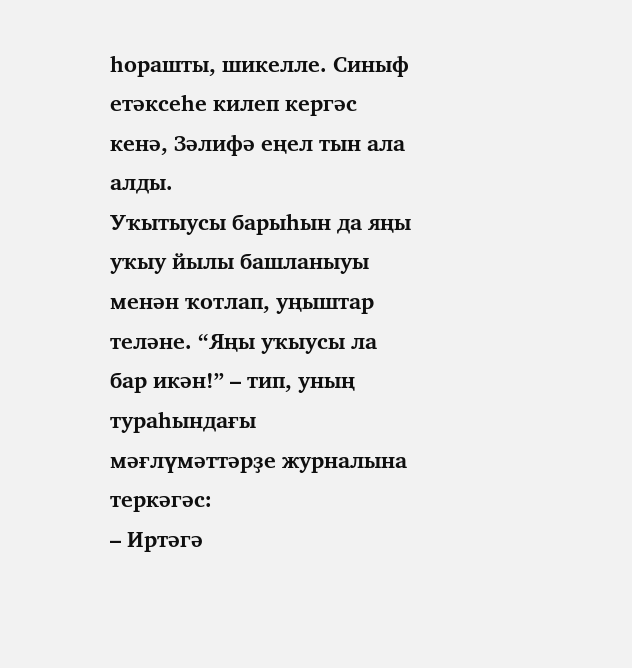һорашты, шикелле. Синыф етәксеһе килеп кергәс кенә, Зәлифә еңел тын ала алды.
Уҡытыусы барыһын да яңы уҡыу йылы башланыуы менән ҡотлап, уңыштар теләне. “Яңы уҡыусы ла бар икән!” – тип, уның тураһындағы мәғлүмәттәрҙе журналына теркәгәс:
– Иртәгә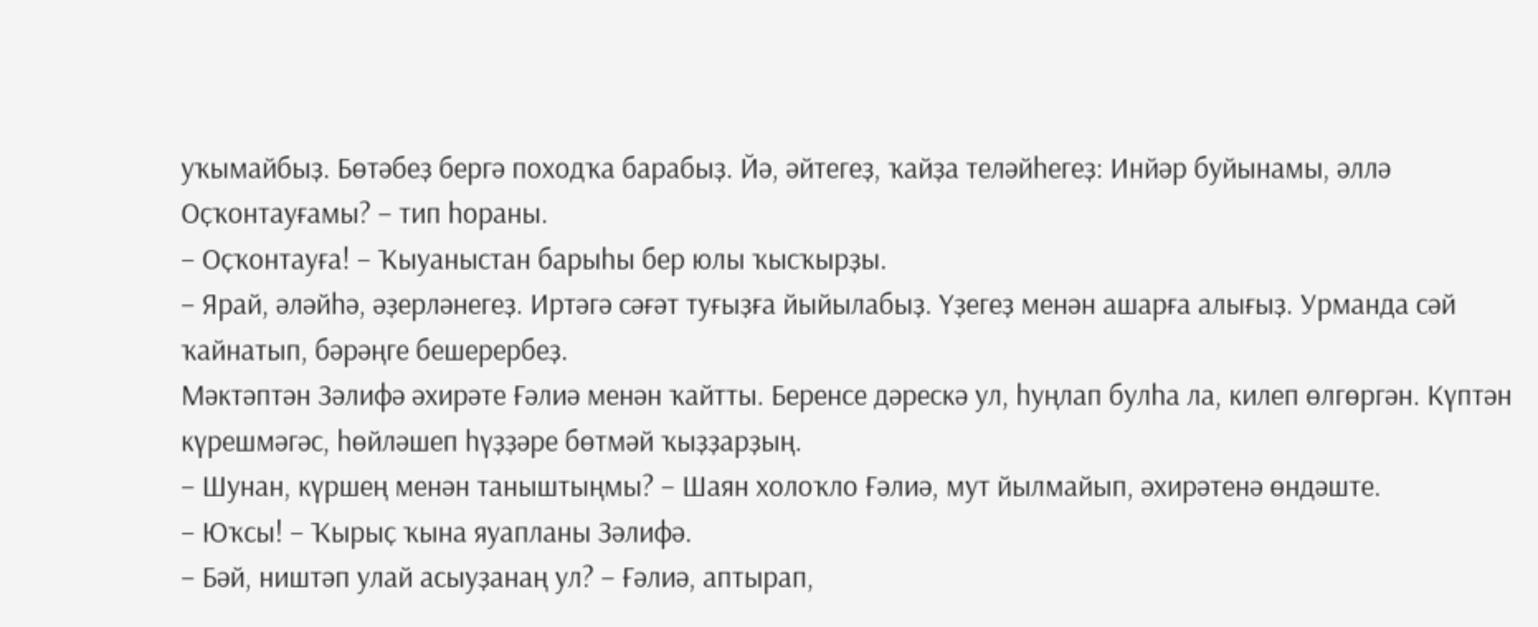уҡымайбыҙ. Бөтәбеҙ бергә походҡа барабыҙ. Йә, әйтегеҙ, ҡайҙа теләйһегеҙ: Инйәр буйынамы, әллә Оҫҡонтауғамы? – тип һораны.
– Оҫҡонтауға! – Ҡыуаныстан барыһы бер юлы ҡысҡырҙы.
– Ярай, әләйһә, әҙерләнегеҙ. Иртәгә сәғәт туғыҙға йыйылабыҙ. Үҙегеҙ менән ашарға алығыҙ. Урманда сәй ҡайнатып, бәрәңге бешерербеҙ.
Мәктәптән Зәлифә әхирәте Ғәлиә менән ҡайтты. Беренсе дәрескә ул, һуңлап булһа ла, килеп өлгөргән. Күптән күрешмәгәс, һөйләшеп һүҙҙәре бөтмәй ҡыҙҙарҙың.
– Шунан, күршең менән таныштыңмы? – Шаян холоҡло Ғәлиә, мут йылмайып, әхирәтенә өндәште.
– Юҡсы! – Ҡырыҫ ҡына яуапланы Зәлифә.
– Бәй, ништәп улай асыуҙанаң ул? – Ғәлиә, аптырап,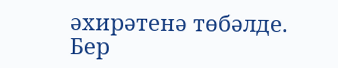әхирәтенә төбәлде.
Бер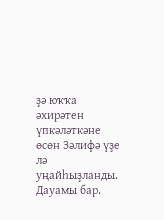ҙә юҡҡа әхирәтен үпкәләткәне өсөн Зәлифә үҙе лә уңайһыҙланды.
Дауамы бар.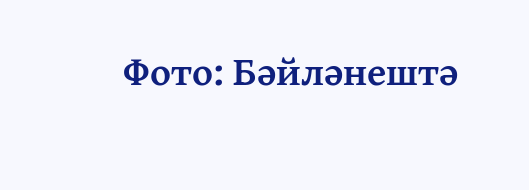Фото: Бәйләнештә